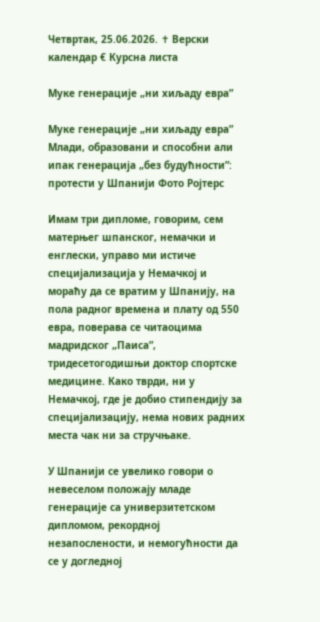Четвртак, 25.06.2026. ✝ Верски календар € Курсна листа

Муке генерације „ни хиљаду евра”

Муке генерације „ни хиљаду евра”
Млади, образовани и способни али ипак генерација „без будућности”: протести у Шпанији Фото Ројтерс

Имам три дипломе, говорим, сем матерњег шпанског, немачки и енглески, управо ми истиче специјализација у Немачкој и мораћу да се вратим у Шпанију, на пола радног времена и плату од 550 евра, поверава се читаоцима мадридског „Паиса”, тридесетогодишњи доктор спортске медицине. Како тврди, ни у Немачкој, где је добио стипендију за специјализацију, нема нових радних места чак ни за стручњаке.

У Шпанији се увелико говори о невеселом положају младе генерације са универзитетском дипломом, рекордној незапослености, и немогућности да се у догледној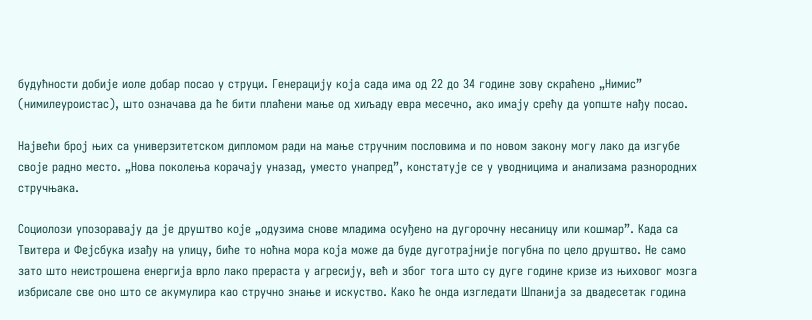будућности добије иоле добар посао у струци. Генерацију која сада има од 22 до 34 године зову скраћено „Нимис” (нимилеуроистас), што означава да ће бити плаћени мање од хиљаду евра месечно, ако имају срећу да уопште нађу посао.

Највећи број њих са универзитетском дипломом ради на мање стручним пословима и по новом закону могу лако да изгубе своје радно место. „Нова поколења корачају уназад, уместо унапред”, констатује се у уводницима и анализама разнородних стручњака.

Социолози упозоравају да је друштво које „одузима снове младима осуђено на дугорочну несаницу или кошмар”. Када са Твитера и Фејсбука изађу на улицу, биће то ноћна мора која може да буде дуготрајније погубна по цело друштво. Не само зато што неистрошена енергија врло лако прераста у агресију, већ и због тога што су дуге године кризе из њиховог мозга избрисале све оно што се акумулира као стручно знање и искуство. Како ће онда изгледати Шпанија за двадесетак година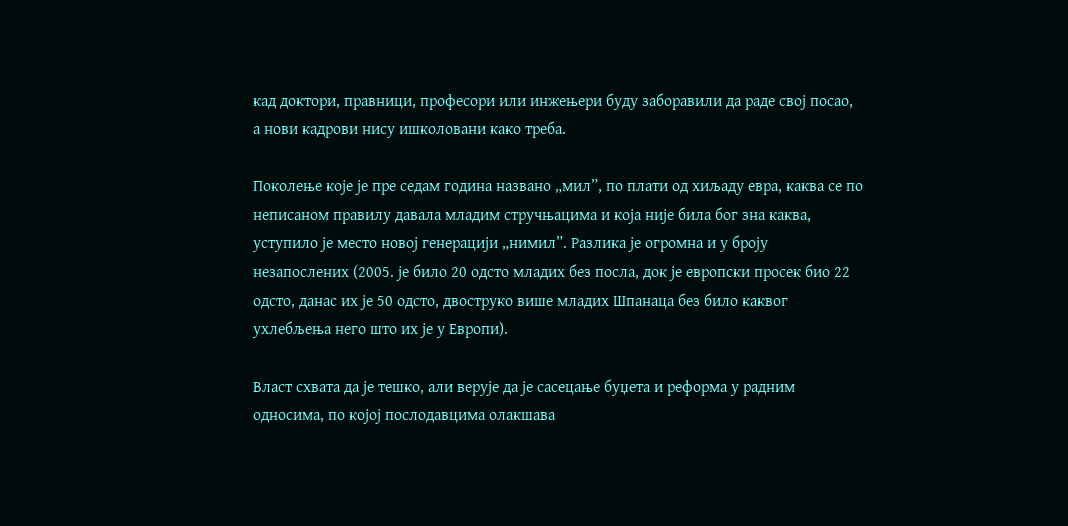кад доктори, правници, професори или инжењери буду заборавили да раде свој посао, а нови кадрови нису ишколовани како треба.

Поколење које је пре седам година названо „мил”, по плати од хиљаду евра, каква се по неписаном правилу давала младим стручњацима и која није била бог зна каква, уступило је место новој генерацији „нимил”. Разлика је огромна и у броју незапослених (2005. је било 20 одсто младих без посла, док је европски просек био 22 одсто, данас их је 50 одсто, двоструко више младих Шпанаца без било каквог ухлебљења него што их је у Европи).

Власт схвата да је тешко, али верује да је сасецање буџета и реформа у радним односима, по којој послодавцима олакшава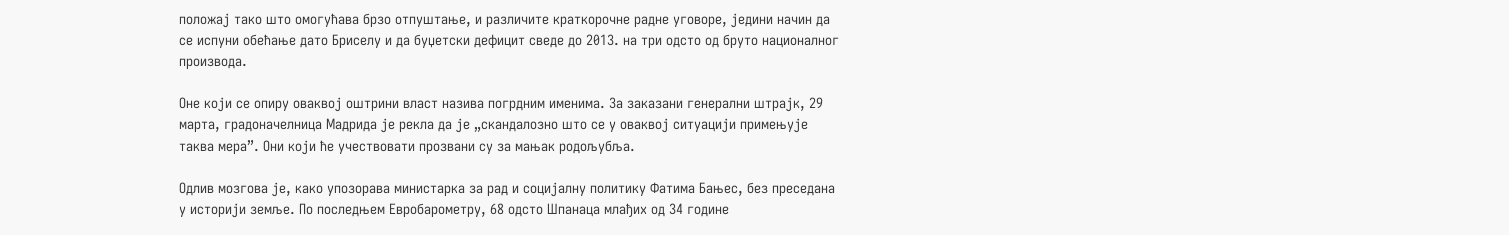положај тако што омогућава брзо отпуштање, и различите краткорочне радне уговоре, једини начин да се испуни обећање дато Бриселу и да буџетски дефицит сведе до 2013. на три одсто од бруто националног производа.

Оне који се опиру оваквој оштрини власт назива погрдним именима. За заказани генерални штрајк, 29 марта, градоначелница Мадрида је рекла да је „скандалозно што се у оваквој ситуацији примењује таква мера”. Они који ће учествовати прозвани су за мањак родољубља.

Одлив мозгова је, како упозорава министарка за рад и социјалну политику Фатима Бањес, без преседана у историји земље. По последњем Евробарометру, 68 одсто Шпанаца млађих од 34 године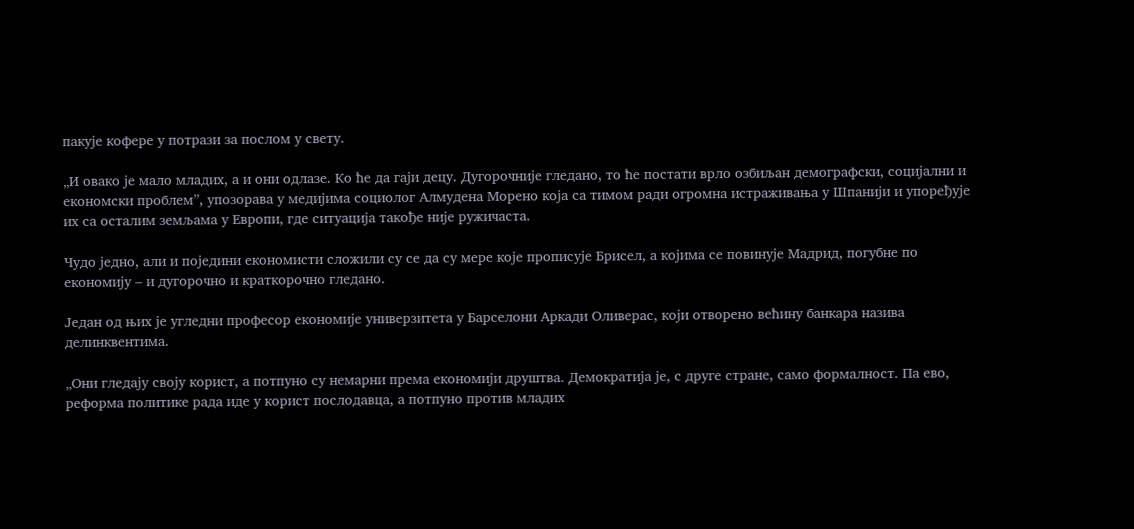пакује кофере у потрази за послом у свету.

„И овако је мало младих, а и они одлазе. Ко ће да гаји децу. Дугорочније гледано, то ће постати врло озбиљан демографски, социјални и економски проблем”, упозорава у медијима социолог Алмудена Морено која са тимом ради огромна истраживања у Шпанији и упоређује их са осталим земљама у Европи, где ситуација такође није ружичаста.

Чудо једно, али и поједини економисти сложили су се да су мере које прописује Брисел, а којима се повинује Мадрид, погубне по економију – и дугорочно и краткорочно гледано.

Један од њих је угледни професор економије универзитета у Барселони Аркади Оливерас, који отворено већину банкара назива делинквентима.

„Они гледају своју корист, а потпуно су немарни према економији друштва. Демократија је, с друге стране, само формалност. Па ево, реформа политике рада иде у корист послодавца, а потпуно против младих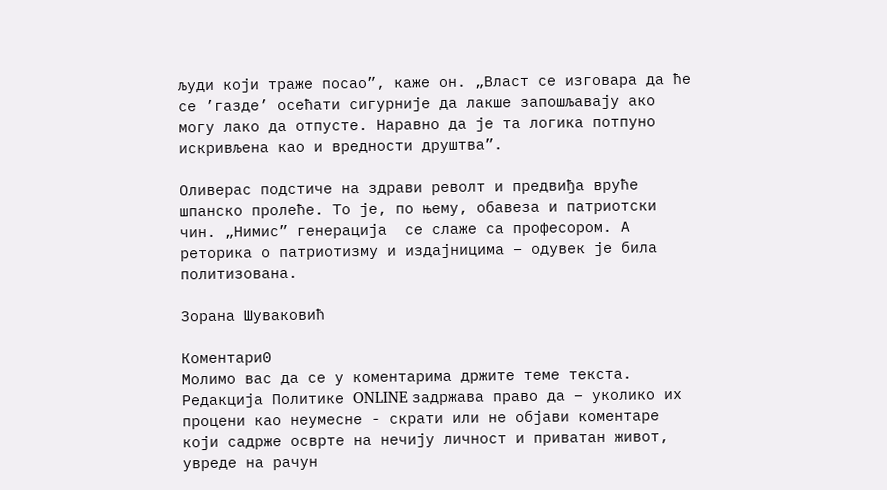људи који траже посао”, каже он. „Власт се изговара да ће се ’газде’ осећати сигурније да лакше запошљавају ако могу лако да отпусте. Наравно да је та логика потпуно искривљена као и вредности друштва”.

Оливерас подстиче на здрави револт и предвиђа вруће шпанско пролеће. То је, по њему, обавеза и патриотски чин. „Нимис” генерација  се слаже са професором. А реторика о патриотизму и издајницима – одувек је била политизована.

Зорана Шуваковић

Коментари0
Молимо вас да се у коментарима држите теме текста. Редакција Политике ONLINE задржава право да – уколико их процени као неумесне - скрати или не објави коментаре који садрже осврте на нечију личност и приватан живот, увреде на рачун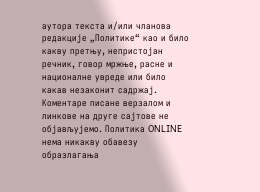аутора текста и/или чланова редакције „Политике“ као и било какву претњу, непристојан речник, говор мржње, расне и националне увреде или било какав незаконит садржај. Коментаре писане верзалом и линкове на друге сајтове не објављујемо. Политика ONLINE нема никакву обавезу образлагања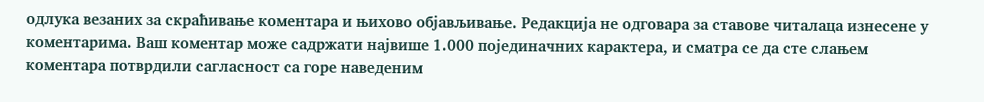одлука везаних за скраћивање коментара и њихово објављивање. Редакција не одговара за ставове читалаца изнесене у коментарима. Ваш коментар може садржати највише 1.000 појединачних карактера, и сматра се да сте слањем коментара потврдили сагласност са горе наведеним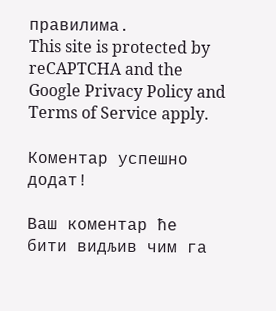правилима.
This site is protected by reCAPTCHA and the Google Privacy Policy and Terms of Service apply.

Комeнтар успeшно додат!

Ваш комeнтар ћe бити видљив чим га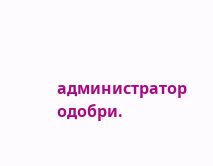администратор одобри.